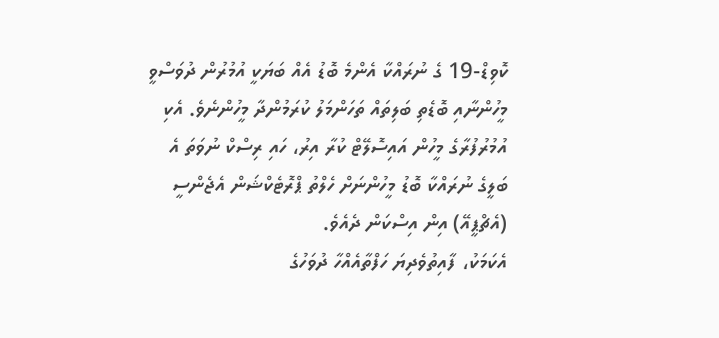ކޮވިޑް-19 ގެ ނުރައްކާ އެންމެ ބޮޑު އެއް ބަޔަކީ އުމުރުން ދުވަސްވީ މީހުންނާއި ބޮޑެތި ބަލިތައް ތަހަންމަލު ކުރަމުންދާ މީހުންނެވެ. އެކި އުމުރުފުރާގެ މީހުން އައިސޮލޭޓް ކުރާ އިރު، ހައި ރިސްކް ނުވަތަ އެ ބަލީގެ ނުރައްކާ ބޮޑު މީހުންނަށް ހެލްތު ޕްރޮޓެކްޝަން އެޖެންސީ (އެޗްޕީއޭ) އިން އިސްކަން ދެއެވެ.
އެކަމަކު، ފާއިތުވެދިޔަ ހަފްތާއެއްހާ ދުވަހުގެ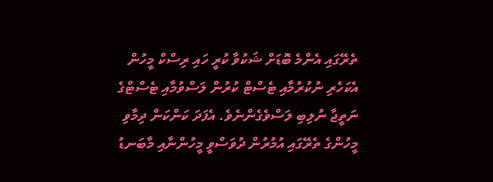ތެރޭގައި އެންމެ ބޮޑަށް ޝަކުވާ ކުރީ ހައި ރިސްކް މީހުން އެކަހެރި ނުކުރުމާއި ޓެސްޓް ކުރުން ލަސްވުމާއި ޓެސްޓްގެ ނަތީޖާ ނުލިބި ލަސްވެގެންނެވެ. އެފަދަ ކަންކަން ދިމާވި މީހުންގެ ތެރޭގައި އުމުރުން ދުވަސްވީ މީހުންނާއި މާބަނޑު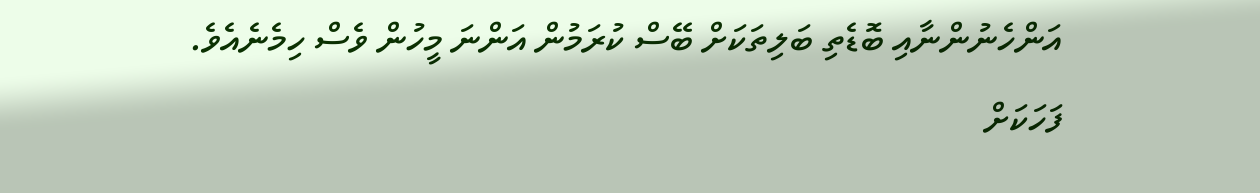އަންހެނުންނާއި ބޮޑެތި ބަލިތަކަށް ބޭސް ކުރަމުން އަންނަ މީހުން ވެސް ހިމެނެއެވެ.
ފަހަކަށް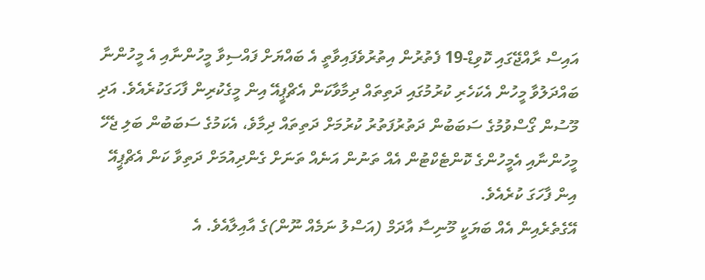އައިސް ރާއްޖޭގައި ކޮވިޑް-19 ފެތުރުން އިތުރުވެފައިވާތީ އެ ބައްޔަށް ފައްސިވާ މީހުންނާއި އެ މީހުންނާ ބައްދަލުވާ މީހުން އެކަހެރި ކުރުމުގައި ދަތިތައް ދިމާވާކަން އެޗްޕީއޭ އިން މީގެކުރިން ފާހަގަކުރެއެވެ. އަދި މޫސުން ގޯސްވުމުގެ ސަބަބުން ދަތުރުފަތުރު ކުރުމަށް ދަތިތައް ދިމާވެ، އެކަމުގެ ސަބަބުން ބަލި ޖެހޭ މީހުންނާއި އެމީހުންގެ ކޮންޓެކްޓުން އެއް ތަނުން އަނެއް ތަނަށް ގެންދިއުމަށް ދަތިވާ ކަން އެޗްޕީއޭ އިން ފާހަގަ ކުރެއެވެ.
އޭގެތެރެއިން އެއް ބަޔަކީ މޫނިސާ އާދަމް (އަސްލު ނަމެއް ނޫން)ގެ އާއިލާއެވެ. އެ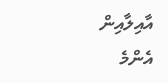އާއިލާއިން އެންމެ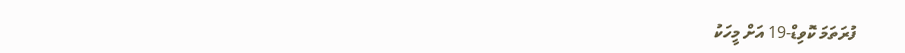ފުރަތަމަ ކޮވިޑް-19 އަށް މީހަކު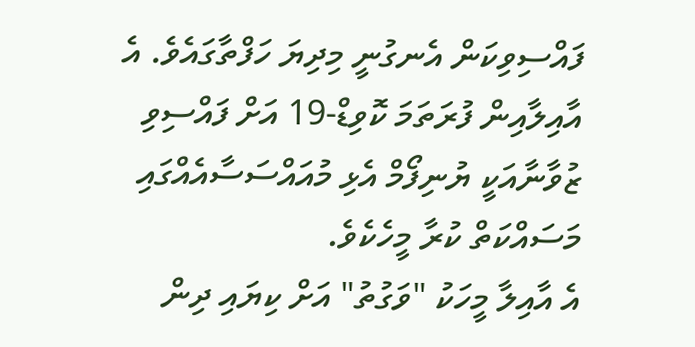ފައްސިވިކަން އެނގުނީ މިދިޔަ ހަފްތާގައެވެ. އެ އާއިލާއިން ފުރަތަމަ ކޮވިޑް-19 އަށް ފައްސިވި ޒުވާނާއަކީ ޔުނިފޯމް އެޅި މުއައްސަސާއެއްގައި މަސައްކަތް ކުރާ މީހެކެވެ.
އެ އާއިލާ މީހަކު "ވަގުތު" އަށް ކިޔައި ދިން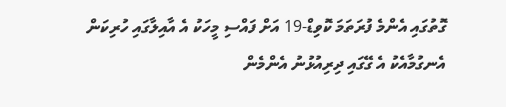ގޮތުގައި އެންމެ ފުރަތަމަ ކޮވިޑް-19 އަށް ފައްސި މީހަކު އެ އާއިލާގައި ހުރިކަން އެނގުމާއެކު އެ ގޭގައި ދިރިއުޅުނު އެންމެން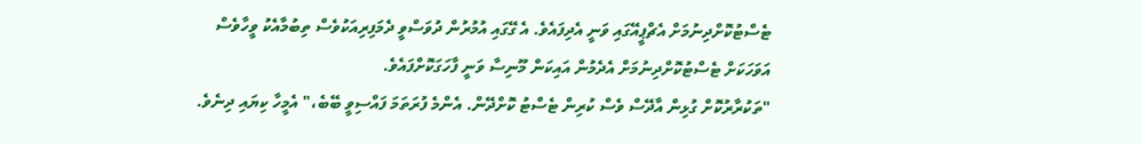ޓެސްޓުކޮށްދިނުމަށް އެޗްޕީއޭގައި ވަނީ އެދިފައެވެ. އެ ގޭގައި އުމުރުން ދުވަސްވީ ދެމަފިރިއަކުވެސް ތިބުމާއެކު ވީހާވެސް އަވަހަކަށް ޓެސްޓުކޮށްދިނުމަށް އެދެމުން އައިކަން މޫނިސާ ވަނީ ފާހަގަކޮށްފައެވެ.
"ތަކުރާރުކޮށް ގުޅިން އާދޭސް ވެސް ކުރިން ޓެސްޓު ކޮށްދޭން. އެންމެ ފުރަތަމަ ފައްސިވީ ބޭބެ،" އެމީހާ ކިޔައި ދިނެވެ.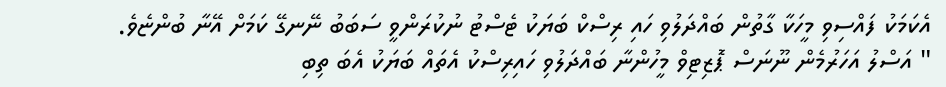އެކަމަކު ފައްސިވި މީހަކާ ގާތުން ބައްދަލުވި ހައި ރިސްކް ބަޔަކު ޓެސްޓު ނުކުރަންވީ ސަބަބު ނޭނގޭ ކަމަށް އޭނާ ބުންޏެވެ.
" އަސްލު އަހަރުމެން ނޫނަސް ޕޮޒިޓިވް މީހުންނާ ބައްދަލުވި ހައިރިސްކު އެތައް ބަޔަކު އެބަ ތިބި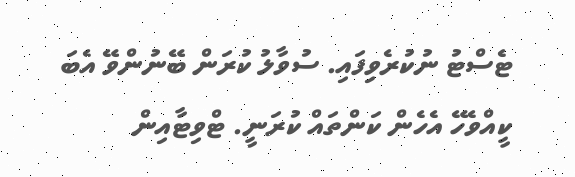ޓެސްޓު ނުކުރެވިފައި. ސުވާލު ކުރަން ބޭނުންވޭ އެބަ ކީއްވެހޭ އެހެން ކަންތައް ކުރަނީ. ޓްވިޓާއިން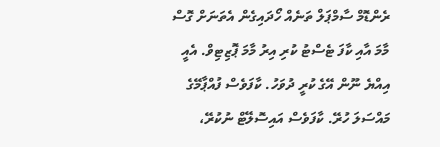ރެންޑޮމް ސާމްޕަލް ތަނެއް ހޯދައިގެން އެތަނަށް ގޮސް މާމަ އާއި ކާފަ ޓެސްޓު ކުރި އިރު މާމަ ޕޮޒިޓިވް. އެއީ އިއްޔެ ނޫން އޭގެ ކުރީ ދުވަހު. ކާފަވެސް ފުއްޕާމޭގެ މައްސަލަ ހުރޭ. ކާފަވެސް އައިސޮލޭޓް ނުކުރޭ،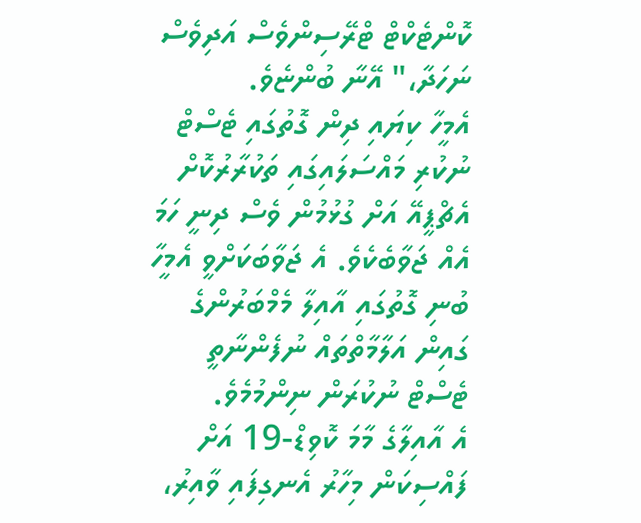ކޮންޓެކްޓް ޓްރޭސިންވެސް އަދިވެސް ނަހަދާ،" އޭނާ ބުންޏެވެ.
އެމީހާ ކިޔައި ދިން ގޮތުގައި ޓެސްޓް ނުކުރި މައްސަލައިގައި ތަކުރާރުކޮށް އެޗްޕީއޭ އަށް ގުޅުމުން ވެސް ދިނީ ހަމަ އެއް ޖަވާބެކެވެ. އެ ޖަވާބަކަށްވީ އެމީހާ ބުނި ގޮތުގައި އާއިލާ މެމްބަރުންގެ ގައިން އަލާމާތްތައް ނުފެންނާތީ ޓެސްޓް ނުކުރަން ނިންމުމެވެ.
އެ އާއިލާގެ މާމަ ކޮވިޑް-19 އަށް ފައްސިކަން މިހާރު އެނގިފައި ވާއިރު،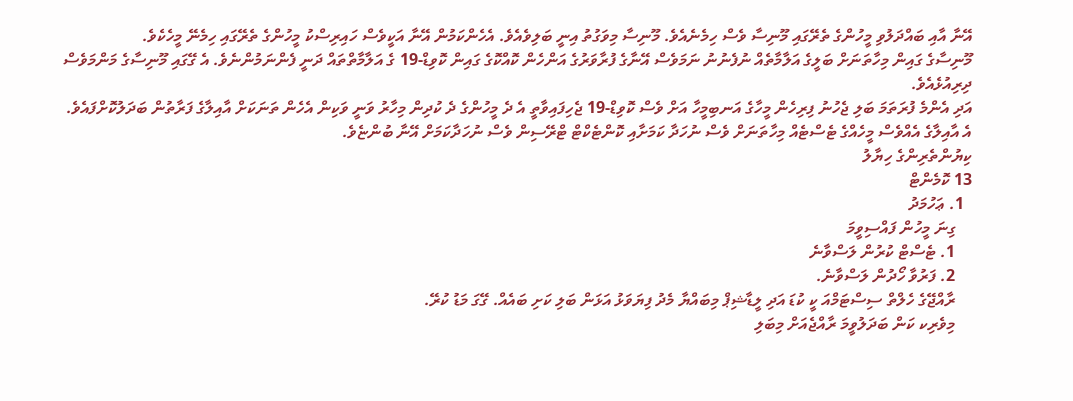އޭނާ އާއި ބައްދަލުވި މީހުންގެ ތެރޭގައި މޫނިސާ ވެސް ހިމެނެއެވެ. މޫނިސާ މިވަގުތު އިނީ ބަލިވެއެވެ. އެހެންކަމުން އޭނާ އަކީވެސް ހައިރިސްކު މީހުންގެ ތެރޭގައި ހިމެނޭ މީހެކެވެ.
މޫނިސާގެ ގައިން މިހާތަނަށް ބަލީގެ އަލާމާތެއް ނުފެނުނު ނަމަވެސް އޭނާގެ ފުރާވަރުގެ އަންހެން ކޮއްކޮގެ ގައިން ކޮވިޑް-19 ގެ އަލާމާތްތައް ދަނީ ފެންނަމުންނެވެ. އެ ގޭގައި މޫނިސާގެ މަންމަވެސް ދިރިއުޅެއެވެ.
އަދި އެންމެ ފުރަތަމަ ބަލި ޖެހުނު ފިރިހެން މީހާގެ އަނބިމީހާ އަށް ވެސް ކޮވިޑް-19 ޖެހިފައިވާތީ އެ ދެ މީހުންގެ ދެ ކުދިން މިހާރު ވަނީ ވަކިން އެހެން ތަނަކަށް އާއިލާގެ ފަރާތުން ބަދަލުކޮށްފައެވެ.
އެ އާއިލާގެ އެއްވެސް މީހެއްގެ ޓެސްޓެއް މިހާތަނަށް ވެސް ނުހަދާ ކަމަށާއި ކޮންޓެކްޓް ޓްރޭސިން ވެސް ނުހަދާކަމަށް އޭނާ ބުންޏެވެ.
ކިޔުންތެރިންގެ ހިޔާލު
13 ކޮމެންޓް
  1. ޢަހުމަދު
    ގިނަ މީހުން ފައްސިވީމަ
    1. ޓެސްޓް ކުރުން ލަސްވާނެ
    2. ފަރުވާ ހޯދުން ލަސްވާނެ.
    ރާއްޖޭގެ ހެލްތް ސިސްޓަމްއަ ކީ ކުޑަ އަދި ލީޑާޝިޕް މިބައްޔާ މެދު ފިޔަވަޅު އަޅަން ބަލި ކަށި ބައެއް. ގޭގަ މަޑު ކުރޭ.
    މިވެރިކ ކަން ބަދަލުވީމަ ރާއްޖެއަށް މިބަލި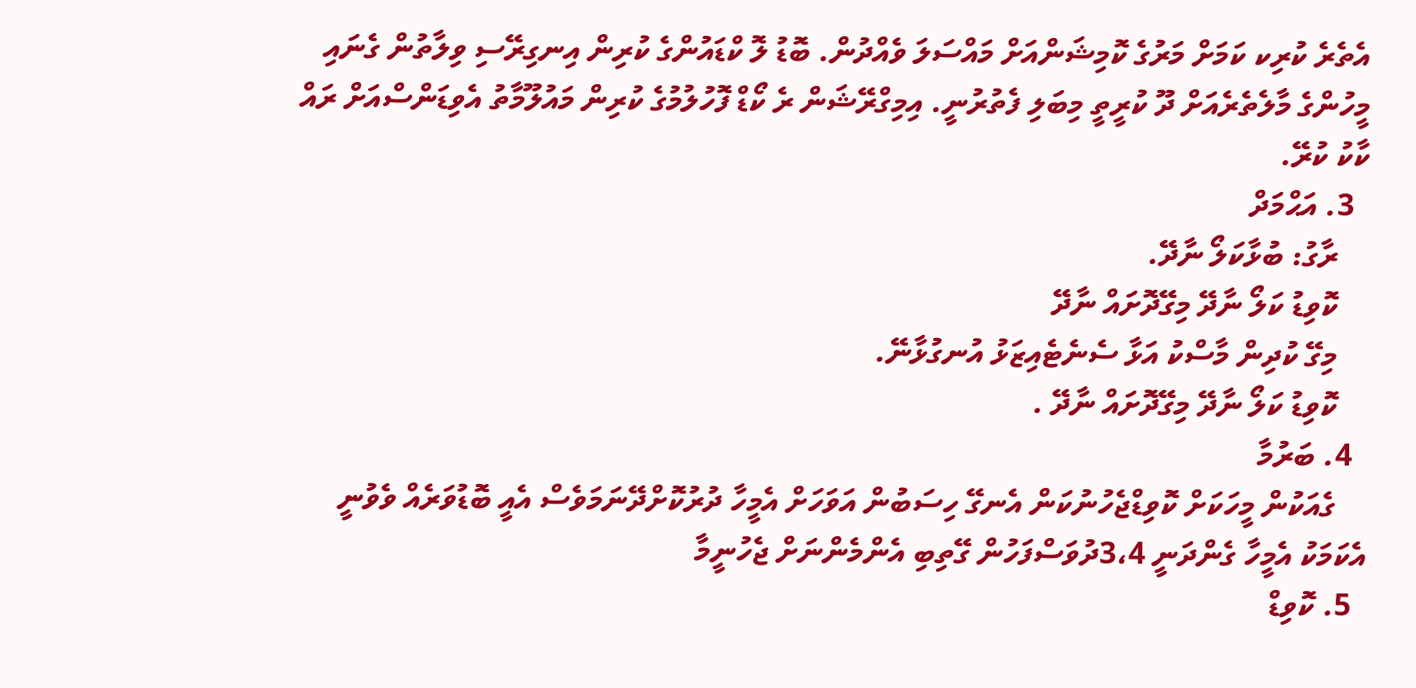އެތެރެ ކުރިކ ކަމަށް މަރުގެ ކޮމިޝަންއަށް މައްސަލަ ވެއްދުން. ބޮޑު ލޮ ކްޑައުންގެ ކުރިން އިނގިރޭސި ވިލާތުން ގެނައި މީހުންގެ މާލެތެރެއަށް ދޫ ކުރީތީ މިބަލި ފެތުރުނީ. އިމިގްރޭޝަން ރެ ކޯޑް ފޮހުލުމުގެ ކުރިން މައުލޫމާތު އެވިޑަންސްއަށް ރައް ކާކު ކުރޭ.
  3. އަޙްމަދް
    ރާގު: ބުޅާކަލޯ ނާދޭ.
    ކޮވިޑު ކަލޯ ނާދޭ މިގޭދޮށައް ނާދޭ
    މިގޭ ކުދިން މާސްކު އަޅާ ސެނެޓެއިޒަޅު އުނގުޅާނޭ.
    ކޮވިޑު ކަލޯ ނާދޭ މިގޭދޮށައް ނާދޭ .
  4. ބަރުމާ
    ގެއަކުން މީހަކަށް ކޮވިޑްޖެހުނުކަން އެނގޭ ހިސަބުން އަވަހަށް އެމީހާ ދުރުކޮށްދޭނަމަވެސް އެއީ ބޮޑުވަރެއް ވެވުނީ އެކަމަކު އެމީހާ ގެންދަނީ 3،4ދުވަސްފަހުން ގޭތިބި އެންމެންނަށް ޖެހުނީމާ
  5. ކޮވިޑް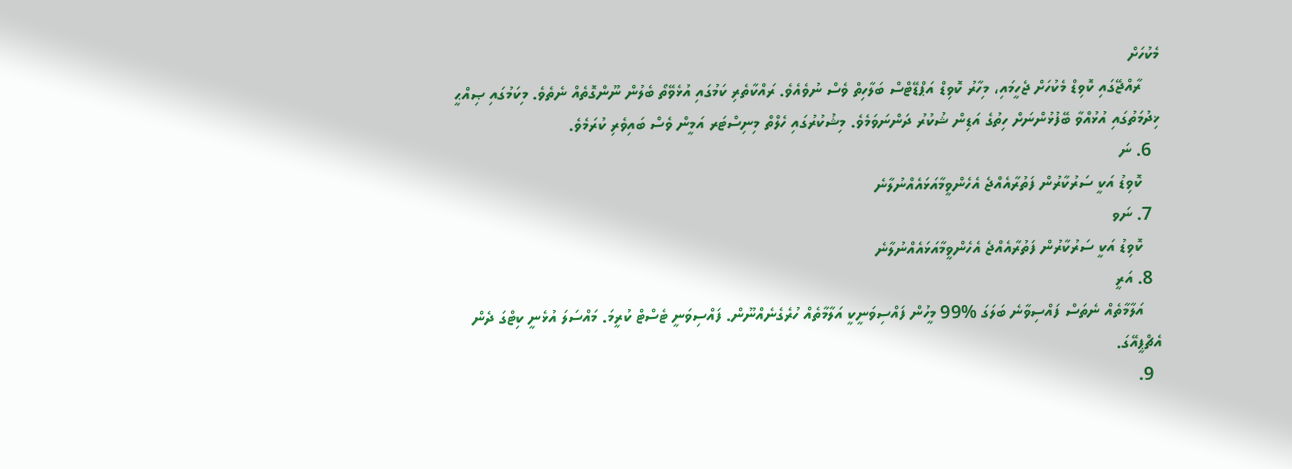މެކުހަށް
    ރާއްޖޭގައި ކޮވިޑް މެކުހަށް ޖެހީމައި، މިހާރު ކޮވިޑް އަޕްޑޭޓްސް ބަލާހިތް ވެސް ނުވެއެވެ. ރައްކާތެރި ކަމުގައި އުޅެވޭތޯ ބެލުން ނޫންގޮތެއް ނެތެވެ. މިކަމުގައި ޞިއްޙީ ޚިދުމަތުގައި އުޅުއްވާ ބޭފުޅުންނަށް ހިތުގެ އަޑިން ޝުކުރު ދަންނަވަމެވެ. މިޝުކުރުގައި ހެލްތް މިނިސްޓަރ އަމީން ވެސް ބައިވެރި ކުރަމެވެ.
  6. ނަ
    ކޮވިޑު އަކީ ސަރުކާރުން ފަތުރާއެއްޖެ އެހެންވީމާއަޅައެއްނުލާނެ
  7. ނަވ
    ކޮވިޑު އަކީ ސަރުކާރުން ފަތުރާއެއްޖެ އެހެންވީމާއަޅައެއްނުލާނެ
  8. އަރީ
    އަލާމާތެއް ނެތަސް ފައްސިވާނެ ބަލަގަ %99 މީހުން ފައްސިވަނީކީ އަލާމާތެއް ހުރެގެނެއްނޫން. ފައްސިވަނީ ޓެސްޓް ކުރީމަ. މައްސަލަ އުޅެނީ ކިޓްގަ ދެން އެޗްޕީއޭގަ.
  9.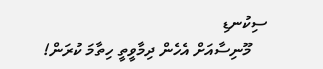ސިކުނޑި
    މޫނިސާއަށް އެހެން ދިމާވީތީ ހިތާމަ ކުރަން!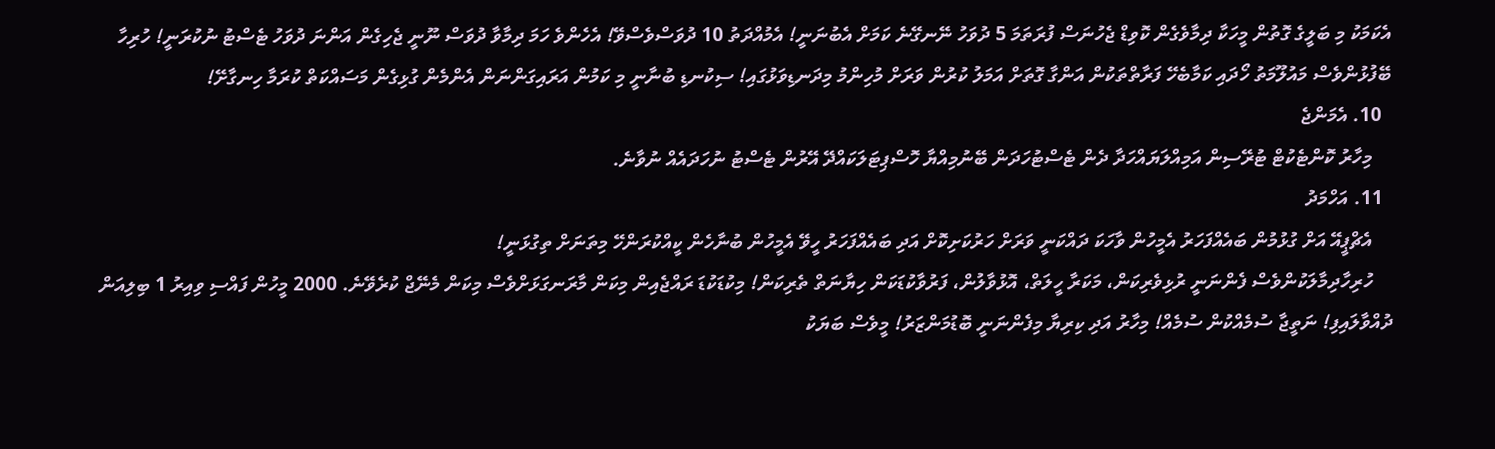އެކަމަކު މި ބަލީގެ ގޮތުން މީހަކާ ދިމާވެގެން ކޮވިޑް ޖެހުނަސް ފުރަތަމަ 5 ދުވަހު ނޭނގޭނެ ކަމަށް އެބުނަނީ! އެމުއްދަތު 10 ދުވަސްވެސްވޭ! އެހެންވެ ހަމަ ދިމާވާ ދުވަސް ނޫނީ ޖެހިގެން އަންނަ ދުވަހު ޓެސްޓު ނުކުރަނީ! ހުރިހާ ބޭފުޅުންވެސް މައުލޫމަތު ހޯދައި ކަމާބެހޭ ފަރާތްތަކުން އަންގާ ގޮތަށް އަމަލު ކުރުން ވަރަށް މުހިންމު މިދަނޑިވަޅުގައި! ސިކުނޑި ބުނާނީ މި ކަމުން އަރައިގަންނަން އެންމެން ގުޅިގެން މަސައްކަތް ކުރަމާ ހިނގާށޭ!
  10. އެމަންޖެ
    މިހާރު ކޮންޓެކުޓް ޓުރޭސިން އަމިއްލަޔައްހަދާ ދެން ޓެސްޓުހަދަން ބޭނުމިއްޔާ ހޮސްޕިޓަލަކައްދޭ އޭރުން ޓެސްޓު ނުހަދައެއް ނުވާނެ.
  11. އަހްމަދު
    އެޗްޕީއޭ އަށް ގުޅުމުން ބައެއްފަހަރު އެމީހުން ވާހަކަ ދައްކަނީ ވަރަށް ހަރުކަށިކޮށް އަދި ބައެއްފަހަރު ހީވޭ އެމީހުން ބުނާހެން ކީއްކުރަންހޭ މިތަނަށް ތިގުޅަނީ!
    ހުރިހާދިމާލަކުންވެސް ފެންނަނީ ރުޅިވެރިކަން، މަކަރާ ހީލަތް، އޮޅުވާލުން، ފަރުވާކުޑަކަން ހިޔާނަތް ތެރިކަން! މިކުޑަކުޑަ ރައްޖެއިން މިކަން މާރަނގަޅަށްވެސް މިކަން މެނޭޖް ކުރެވޭނެ. 2000 މީހުން ފައްސި ވިއިރު 1 ބިލިއަން ދުއްވާލައިފި! ނަތީޖާ ސުމެއްކުން ސުމެއް! މިހާރު އަދި ކިރިޔާ މިފެންނަނީ ބޮޑުމަންޒަރު! މީވެސް ބަޔަކު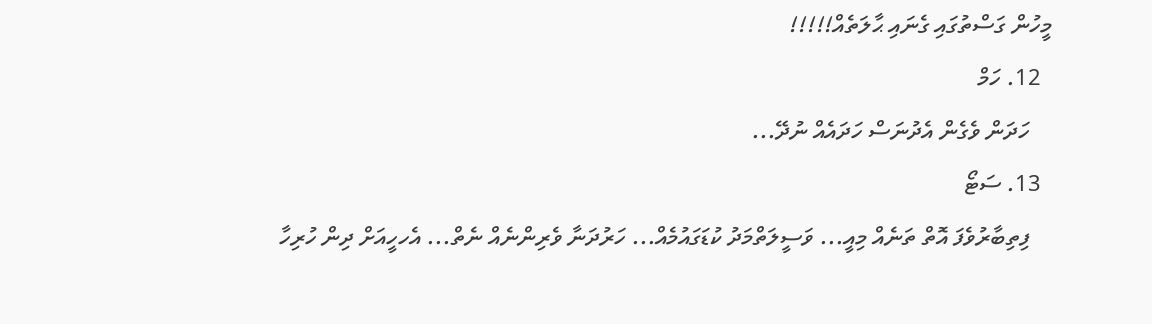މީހުން ގަސްތުގައި ގެނައި ޙާލަތެއް!!!!!
  12. ހަމް
    ހަދަން ވެގެން އެދުނަސް ހަދައެއް ނުދޭ...
  13. ސަޓޯ
    ފިތިބާރުވެފަ އޮތް ތަނެއް މިއީ... ވަސީލަތްމަދު ކުޑަގައުމެއް... ހަރުދަނާ ވެރިންނެއް ނެތް... އެހހީއަށް ދިން ހުރިހާ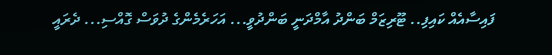ފައިސާއެއް ކައިފި.. ޓޫރިޒަމް ބަންދު އާމްދަނީ ބަންދުވީ... އަހަރެމެންގެ ދުވަސް ގޮއްސި... ދެރައީ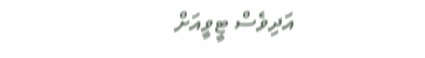އަދިވެސް ޓީވީއަށް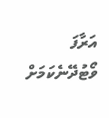އަރާފަ ވޯޓުދޭނެކަމަށް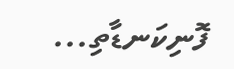ފޮނިކަނޑާތި...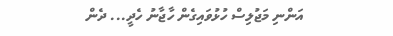އަންނި މަޖުލިސް ހުޅުވައިގެން ހާޖާނު ހެދީ... ދެން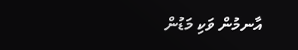އާނމުން ވަކި މަޑުން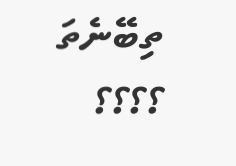ތިބޭނެތަ ؟؟؟؟